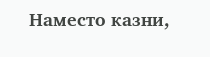Наместо казни,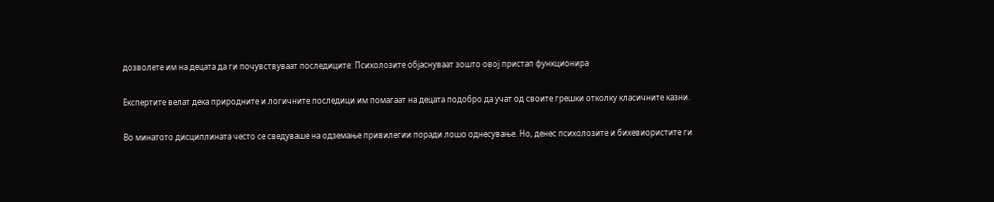дозволете им на децата да ги почувствуваат последиците: Психолозите објаснуваат зошто овој пристап функционира

Експертите велат дека природните и логичните последици им помагаат на децата подобро да учат од своите грешки отколку класичните казни.

Во минатото дисциплината често се сведуваше на одземање привилегии поради лошо однесување. Но, денес психолозите и бихевиористите ги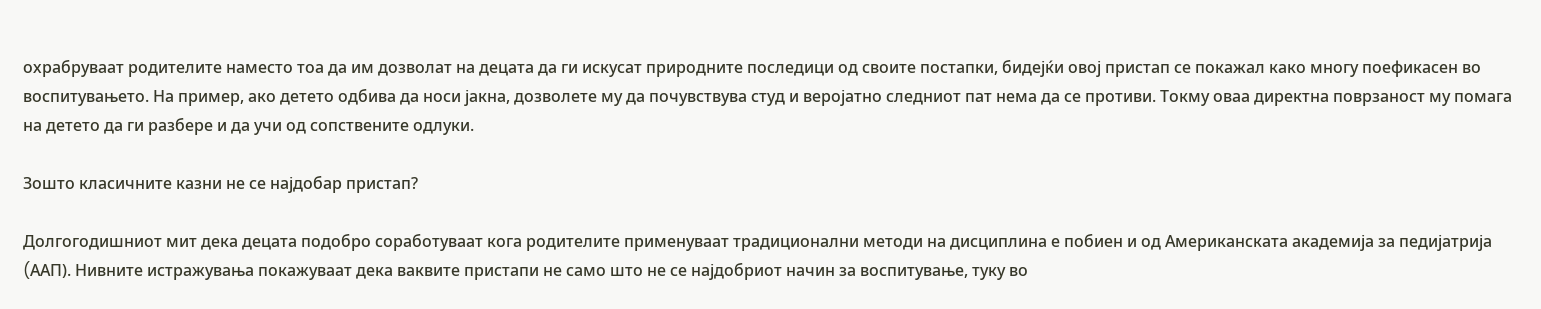охрабруваат родителите наместо тоа да им дозволат на децата да ги искусат природните последици од своите постапки, бидејќи овој пристап се покажал како многу поефикасен во воспитувањето. На пример, ако детето одбива да носи јакна, дозволете му да почувствува студ и веројатно следниот пат нема да се противи. Токму оваа директна поврзаност му помага на детето да ги разбере и да учи од сопствените одлуки.

Зошто класичните казни не се најдобар пристап?

Долгогодишниот мит дека децата подобро соработуваат кога родителите применуваат традиционални методи на дисциплина е побиен и од Американската академија за педијатрија (AAП). Нивните истражувања покажуваат дека ваквите пристапи не само што не се најдобриот начин за воспитување, туку во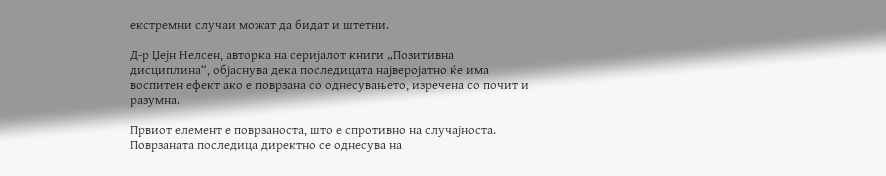екстремни случаи можат да бидат и штетни.

Д-р Џејн Нелсен, авторка на серијалот книги „Позитивна дисциплина“, објаснува дека последицата најверојатно ќе има воспитен ефект ако е поврзана со однесувањето, изречена со почит и разумна.

Првиот елемент е поврзаноста, што е спротивно на случајноста. Поврзаната последица директно се однесува на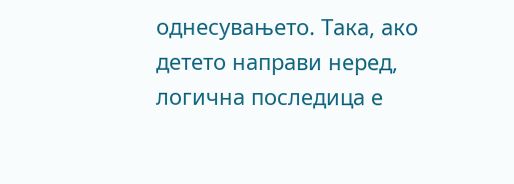однесувањето. Така, ако детето направи неред, логична последица е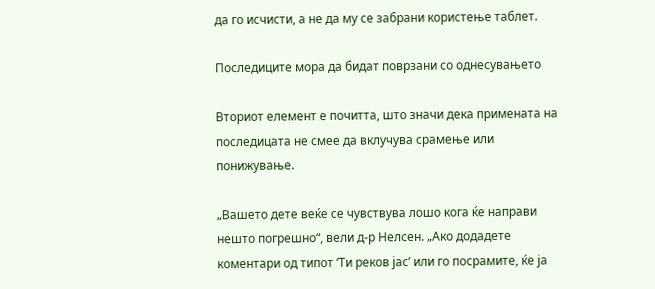да го исчисти, а не да му се забрани користење таблет.

Последиците мора да бидат поврзани со однесувањето

Вториот елемент е почитта, што значи дека примената на последицата не смее да вклучува срамење или понижување.

„Вашето дете веќе се чувствува лошо кога ќе направи нешто погрешно“, вели д-р Нелсен. „Ако додадете коментари од типот ‘Ти реков јас’ или го посрамите, ќе ја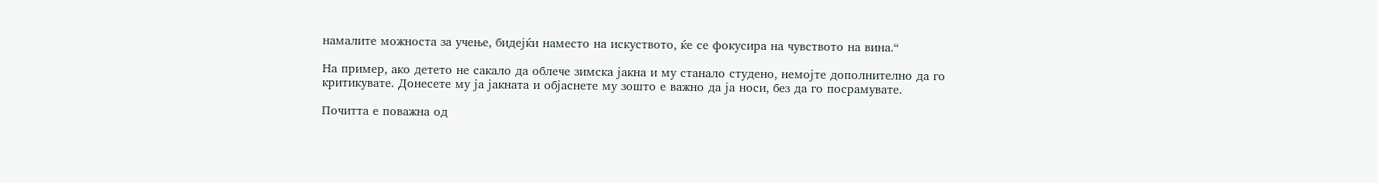намалите можноста за учење, бидејќи наместо на искуството, ќе се фокусира на чувството на вина.“

На пример, ако детето не сакало да облече зимска јакна и му станало студено, немојте дополнително да го критикувате. Донесете му ја јакната и објаснете му зошто е важно да ја носи, без да го посрамувате.

Почитта е поважна од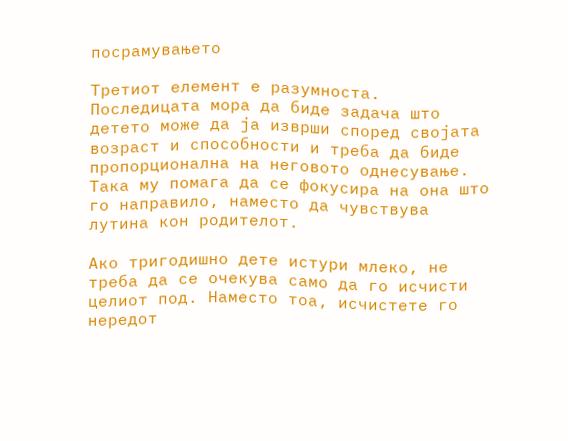посрамувањето

Третиот елемент е разумноста. Последицата мора да биде задача што детето може да ја изврши според својата возраст и способности и треба да биде пропорционална на неговото однесување. Така му помага да се фокусира на она што го направило, наместо да чувствува лутина кон родителот.

Ако тригодишно дете истури млеко, не треба да се очекува само да го исчисти целиот под. Наместо тоа, исчистете го нередот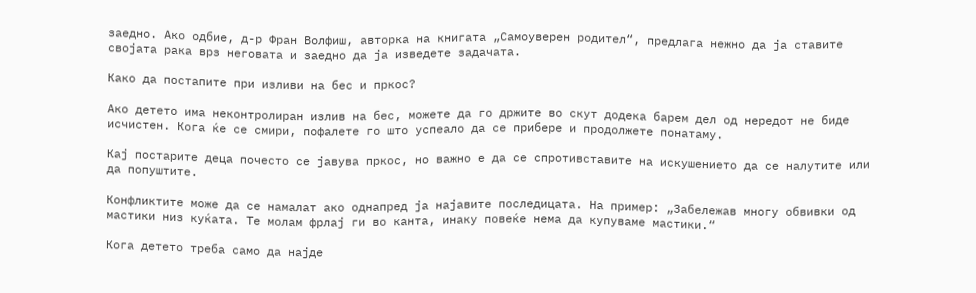заедно. Ако одбие, д-р Фран Волфиш, авторка на книгата „Самоуверен родител“, предлага нежно да ја ставите својата рака врз неговата и заедно да ја изведете задачата.

Како да постапите при изливи на бес и пркос?

Ако детето има неконтролиран излив на бес, можете да го држите во скут додека барем дел од нередот не биде исчистен. Кога ќе се смири, пофалете го што успеало да се прибере и продолжете понатаму.

Кај постарите деца почесто се јавува пркос, но важно е да се спротивставите на искушението да се налутите или да попуштите.

Конфликтите може да се намалат ако однапред ја најавите последицата. На пример: „Забележав многу обвивки од мастики низ куќата. Те молам фрлај ги во канта, инаку повеќе нема да купуваме мастики.“

Кога детето треба само да најде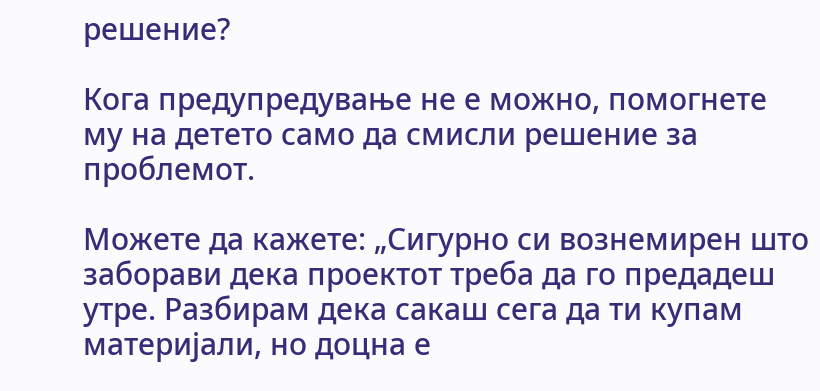решение?

Кога предупредување не е можно, помогнете му на детето само да смисли решение за проблемот.

Можете да кажете: „Сигурно си вознемирен што заборави дека проектот треба да го предадеш утре. Разбирам дека сакаш сега да ти купам материјали, но доцна е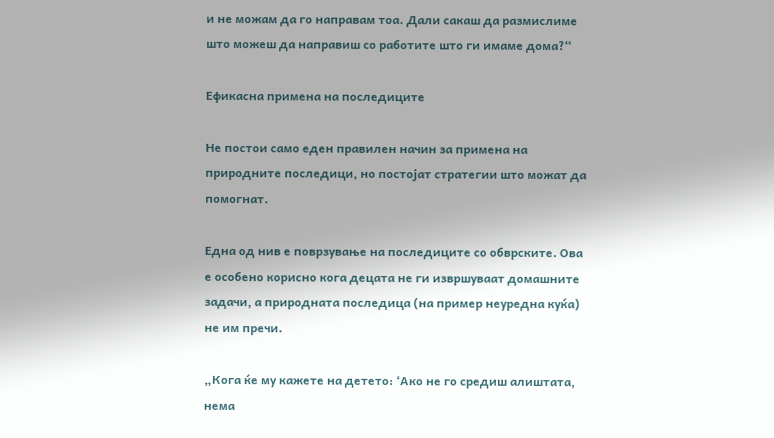и не можам да го направам тоа. Дали сакаш да размислиме што можеш да направиш со работите што ги имаме дома?“

Ефикасна примена на последиците

Не постои само еден правилен начин за примена на природните последици, но постојат стратегии што можат да помогнат.

Една од нив е поврзување на последиците со обврските. Ова е особено корисно кога децата не ги извршуваат домашните задачи, а природната последица (на пример неуредна куќа) не им пречи.

„Кога ќе му кажете на детето: ‘Ако не го средиш алиштата, нема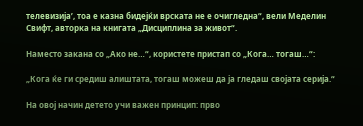телевизија’, тоа е казна бидејќи врската не е очигледна“, вели Меделин Свифт, авторка на книгата „Дисциплина за живот“.

Наместо закана со „Ако не…“, користете пристап со „Кога… тогаш…“:

„Кога ќе ги средиш алиштата, тогаш можеш да ја гледаш својата серија.“

На овој начин детето учи важен принцип: прво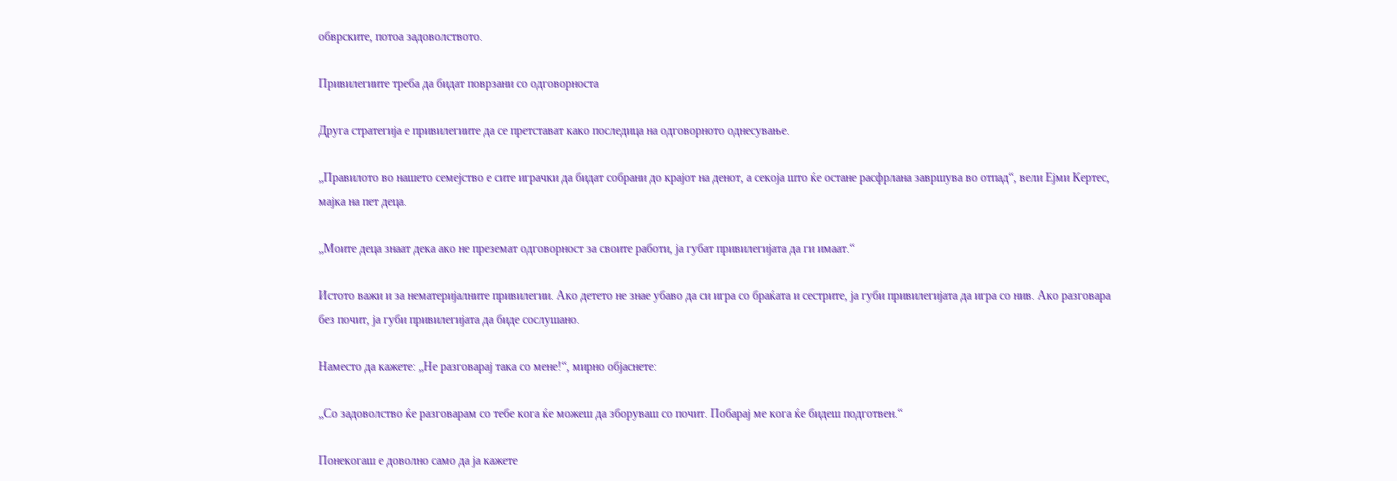обврските, потоа задоволството.

Привилегиите треба да бидат поврзани со одговорноста

Друга стратегија е привилегиите да се претстават како последица на одговорното однесување.

„Правилото во нашето семејство е сите играчки да бидат собрани до крајот на денот, а секоја што ќе остане расфрлана завршува во отпад“, вели Ејми Кертес, мајка на пет деца.

„Моите деца знаат дека ако не преземат одговорност за своите работи, ја губат привилегијата да ги имаат.“

Истото важи и за нематеријалните привилегии. Ако детето не знае убаво да си игра со браќата и сестрите, ја губи привилегијата да игра со нив. Ако разговара без почит, ја губи привилегијата да биде сослушано.

Наместо да кажете: „Не разговарај така со мене!“, мирно објаснете:

„Со задоволство ќе разговарам со тебе кога ќе можеш да зборуваш со почит. Побарај ме кога ќе бидеш подготвен.“

Понекогаш е доволно само да ја кажете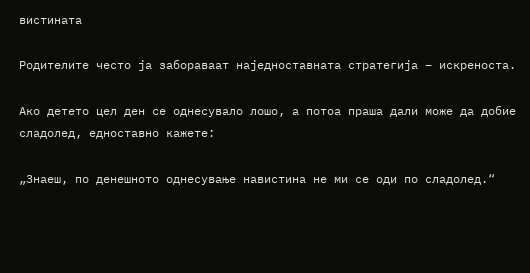вистината

Родителите често ја забораваат наједноставната стратегија – искреноста.

Ако детето цел ден се однесувало лошо, а потоа праша дали може да добие сладолед, едноставно кажете:

„Знаеш, по денешното однесување навистина не ми се оди по сладолед.“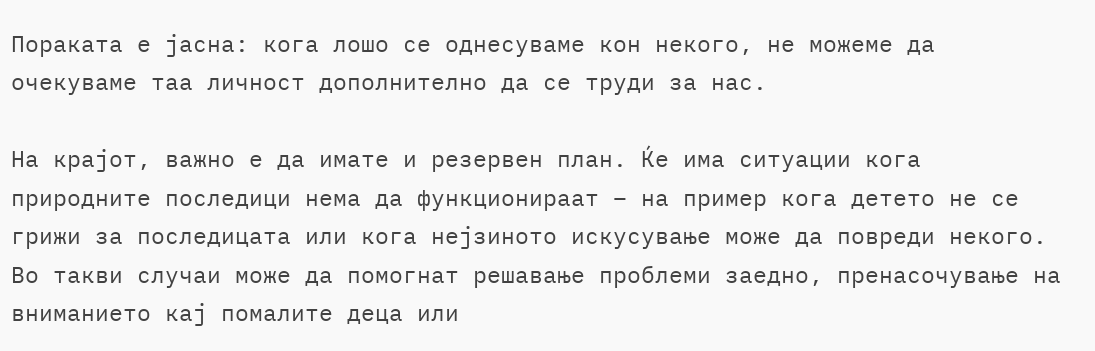Пораката е јасна: кога лошо се однесуваме кон некого, не можеме да очекуваме таа личност дополнително да се труди за нас.

На крајот, важно е да имате и резервен план. Ќе има ситуации кога природните последици нема да функционираат – на пример кога детето не се грижи за последицата или кога нејзиното искусување може да повреди некого. Во такви случаи може да помогнат решавање проблеми заедно, пренасочување на вниманието кај помалите деца или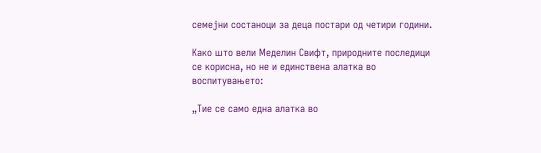семејни состаноци за деца постари од четири години.

Како што вели Меделин Свифт, природните последици се корисна, но не и единствена алатка во воспитувањето:

„Тие се само една алатка во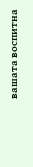вашата воспитна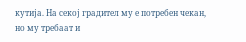кутија. На секој градител му е потребен чекан, но му требаат и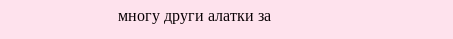многу други алатки за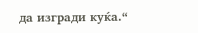да изгради куќа.“